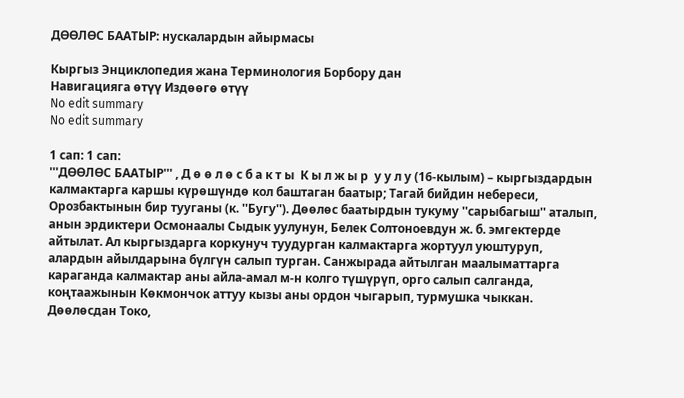ДӨӨЛӨС БААТЫР: нускалардын айырмасы

Кыргыз Энциклопедия жана Терминология Борбору дан
Навигацияга өтүү Издөөгө өтүү
No edit summary
No edit summary

1 сап: 1 сап:
'''ДӨӨЛӨС БААТЫР''' , Д ө ө л ө с б а к т ы  К ы л ж ы р  у у л у (16-кылым) – кыргыздардын калмактарга каршы күрөшүндө кол баштаган баатыр; Тагай бийдин небереси, Орозбактынын бир тууганы (к. ''Бугу''). Дөөлөс баатырдын тукуму ''сарыбагыш'' аталып, анын эрдиктери Осмонаалы Сыдык уулунун, Белек Солтоноевдун ж. б. эмгектерде айтылат. Ал кыргыздарга коркунуч туудурган калмактарга жортуул уюштуруп, алардын айылдарына бүлгүн салып турган. Санжырада айтылган маалыматтарга караганда калмактар аны айла-амал м-н колго түшүрүп, орго салып салганда, коңтаажынын Көкмончок аттуу кызы аны ордон чыгарып, турмушка чыккан. Дөөлөсдан Токо,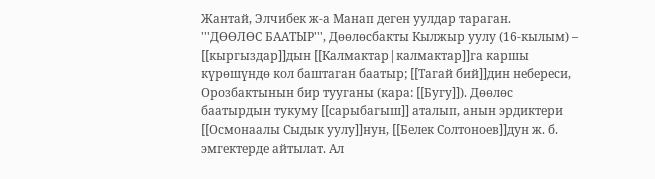Жантай, Элчибек ж-а Манап деген уулдар тараган.
'''ДӨӨЛӨС БААТЫР''', Дөөлөсбакты Кылжыр уулу (16-кылым) – [[кыргыздар]]дын [[Калмактар|калмактар]]га каршы күрөшүндө кол баштаган баатыр; [[Тагай бий]]дин небереси, Орозбактынын бир тууганы (кара: [[Бугу]]). Дөөлөс баатырдын тукуму [[сарыбагыш]] аталып, анын эрдиктери [[Осмонаалы Сыдык уулу]]нун, [[Белек Солтоноев]]дун ж. б. эмгектерде айтылат. Ал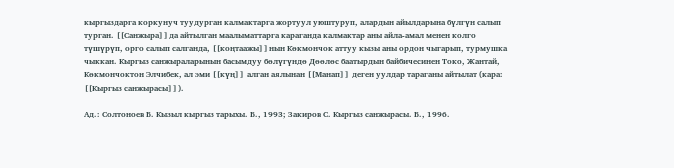кыргыздарга коркунуч туудурган калмактарга жортуул уюштуруп, алардын айылдарына бүлгүн салып турган. [[Санжыра]]да айтылган маалыматтарга караганда калмактар аны айла-амал менен колго түшүрүп, орго салып салганда, [[коңтаажы]]нын Көкмончок аттуу кызы аны ордон чыгарып, турмушка чыккан. Кыргыз санжыраларынын басымдуу бөлүгүндө Дөөлөс баатырдын байбичесинен Токо, Жантай, Көкмончоктон Элчибек, ал эми [[күң]] алган аялынан [[Манап]] деген уулдар тараганы айтылат (кара: [[Кыргыз санжырасы]]).

Ад.: Солтоноев Б. Кызыл кыргыз тарыхы. Б., 1993; Закиров С. Кыргыз санжырасы. Б., 1996.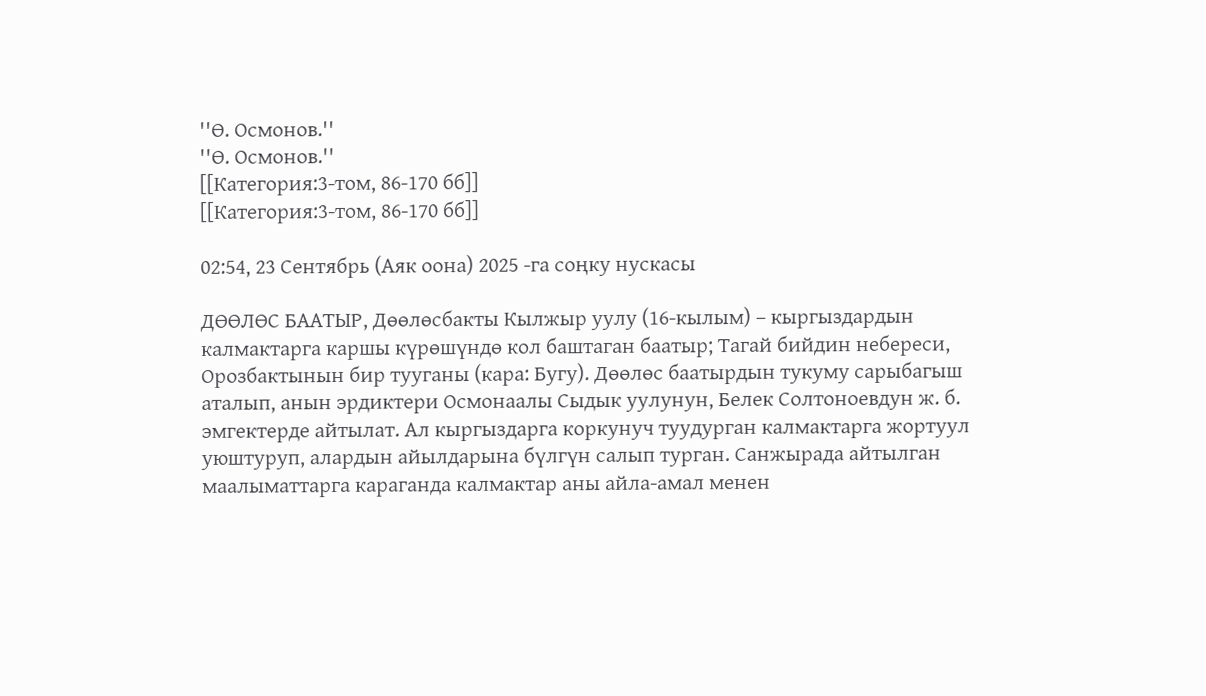''Ө. Осмонов.''
''Ө. Осмонов.''
[[Категория:3-том, 86-170 бб]]
[[Категория:3-том, 86-170 бб]]

02:54, 23 Сентябрь (Аяк оона) 2025 -га соңку нускасы

ДӨӨЛӨС БААТЫР, Дөөлөсбакты Кылжыр уулу (16-кылым) – кыргыздардын калмактарга каршы күрөшүндө кол баштаган баатыр; Тагай бийдин небереси, Орозбактынын бир тууганы (кара: Бугу). Дөөлөс баатырдын тукуму сарыбагыш аталып, анын эрдиктери Осмонаалы Сыдык уулунун, Белек Солтоноевдун ж. б. эмгектерде айтылат. Ал кыргыздарга коркунуч туудурган калмактарга жортуул уюштуруп, алардын айылдарына бүлгүн салып турган. Санжырада айтылган маалыматтарга караганда калмактар аны айла-амал менен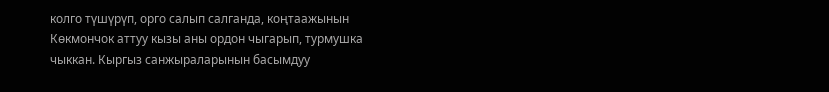колго түшүрүп, орго салып салганда, коңтаажынын Көкмончок аттуу кызы аны ордон чыгарып, турмушка чыккан. Кыргыз санжыраларынын басымдуу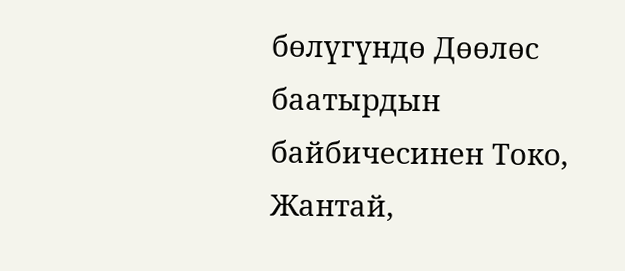бөлүгүндө Дөөлөс баатырдын байбичесинен Токо, Жантай,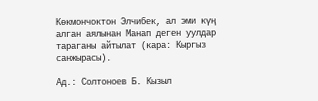Көкмончоктон Элчибек, ал эми күң алган аялынан Манап деген уулдар тараганы айтылат (кара: Кыргыз санжырасы).

Ад.: Солтоноев Б. Кызыл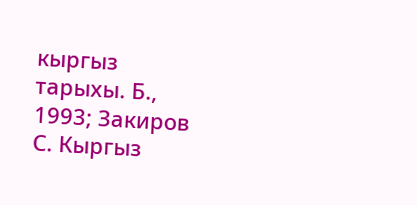кыргыз тарыхы. Б., 1993; Закиров С. Кыргыз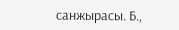санжырасы. Б.,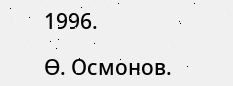1996.

Ө. Осмонов.